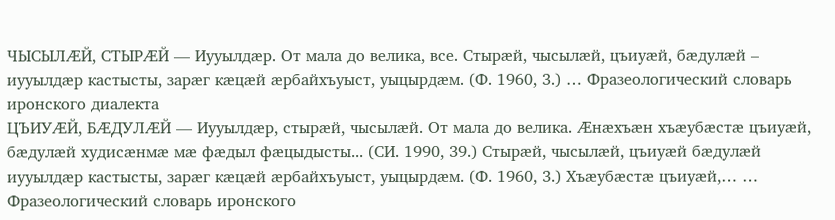ЧЫСЫЛÆЙ, СТЫРÆЙ — Иууылдæр. От мала до велика, все. Стырæй, чысылæй, цъиуæй, бæдулæй – иууылдæр кастысты, зарæг кæцæй æрбайхъуыст, уыцырдæм. (Ф. 1960, 3.) … Фразеологический словарь иронского диалекта
ЦЪИУÆЙ, БÆДУЛÆЙ — Иууылдæр, стырæй, чысылæй. От мала до велика. Æнæхъæн хъæубæстæ цъиуæй, бæдулæй худисæнмæ мæ фæдыл фæцыдысты... (СИ. 1990, 39.) Стырæй, чысылæй, цъиуæй бæдулæй иууылдæр кастысты, зарæг кæцæй æрбайхъуыст, уыцырдæм. (Ф. 1960, 3.) Хъæубæстæ цъиуæй,… … Фразеологический словарь иронского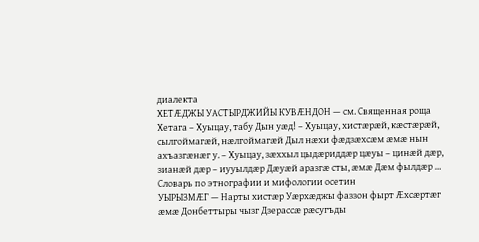диалекта
ХЕТÆДЖЫ УАСТЫРДЖИЙЫ КУВÆНДОН — см. Священная роща Хетага – Хуыцау, табу Дын уæд! – Хуыцау, хистæрæй, кæстæрæй, сылгоймагæй, нæлгоймагæй Дыл нæхи фæдзæхсæм æмæ нын ахъазгæнæг у. – Хуыцау, зæххыл цыдæриддæр цæуы – цинæй дæр, зианæй дæр – иууылдæр Дæуæй аразгæ сты, æмæ Дæм фылдæр … Словарь по этнографии и мифологии осетин
УЫРЫЗМÆГ — Нарты хистæр Уæрхæджы фаззон фырт Æхсæртæг æмæ Донбеттыры чызг Дзерассæ рæсугъды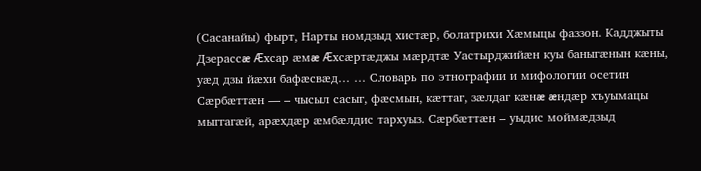(Сасанайы) фырт, Нарты номдзыд хистæр, болатрихи Хæмыцы фаззон. Кадджыты Дзерассæ Æхсар æмæ Æхсæртæджы мæрдтæ Уастырджийæн куы баныгæнын кæны, уæд дзы йæхи бафæсвæд… … Словарь по этнографии и мифологии осетин
Сæрбæттæн — – чысыл сасыг, фæсмын, кæттаг, зæлдаг кæнæ æндæр хъуымацы мыггагæй, арæхдæр æмбæлдис тархуыз. Сæрбæттæн – уыдис моймæдзыд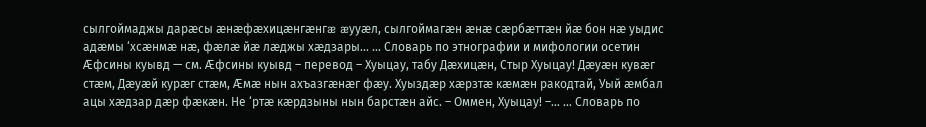сылгоймаджы дарæсы æнæфæхицæнгæнгæ æууæл, сылгоймагæн æнæ сæрбæттæн йæ бон нæ уыдис адæмы ‘хсæнмæ нæ, фæлæ йæ лæджы хæдзары… … Словарь по этнографии и мифологии осетин
Æфсины куывд — см. Æфсины куывд – перевод – Хуыцау, табу Дæхицæн, Стыр Хуыцау! Дæуæн кувæг стæм, Дæуæй курæг стæм, Æмæ нын ахъазгæнæг фæу. Хуыздæр хæрзтæ кæмæн ракодтай, Уый æмбал ацы хæдзар дæр фæкæн. Не ‘ртæ кæрдзыны нын барстæн айс. – Оммен, Хуыцау! –… … Словарь по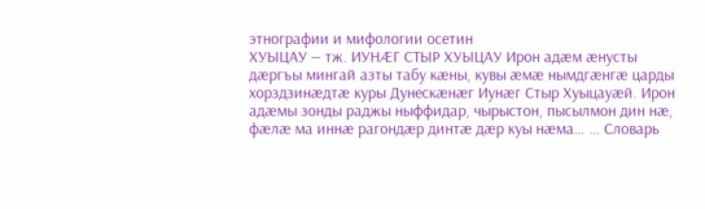этнографии и мифологии осетин
ХУЫЦАУ — тж. ИУНÆГ СТЫР ХУЫЦАУ Ирон адæм æнусты дæргъы мингай азты табу кæны, кувы æмæ нымдгæнгæ царды хорздзинæдтæ куры Дунескæнæг Иунæг Стыр Хуыцауæй. Ирон адæмы зонды раджы ныффидар, чырыстон, пысылмон дин нæ, фæлæ ма иннæ рагондæр динтæ дæр куы нæма… … Словарь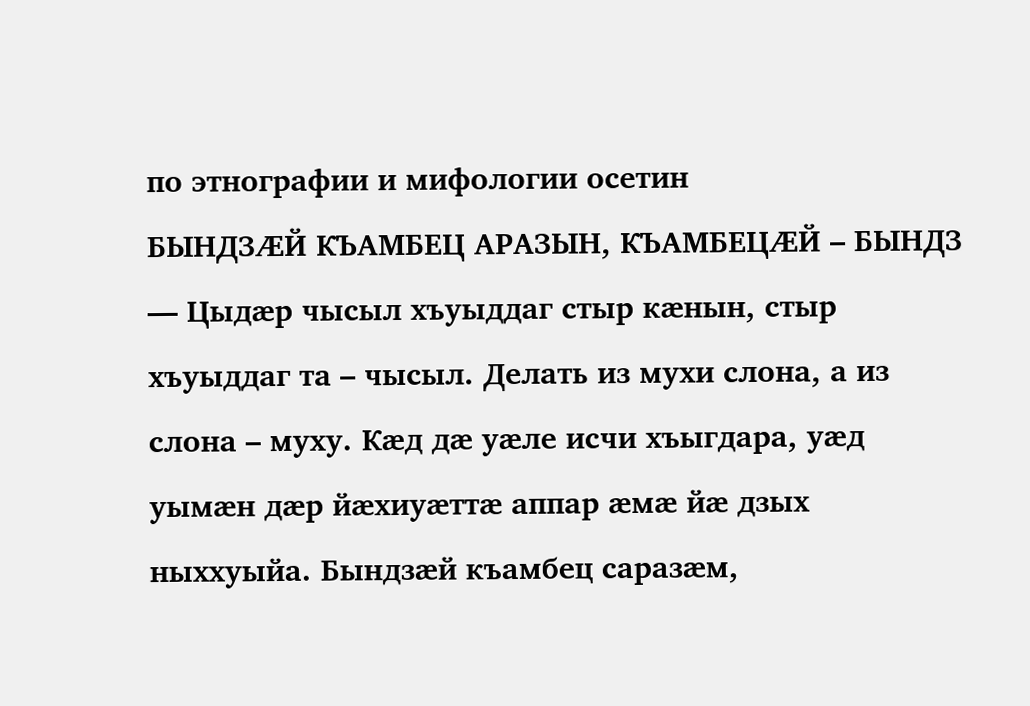по этнографии и мифологии осетин
БЫНДЗÆЙ КЪАМБЕЦ АРАЗЫН, КЪАМБЕЦÆЙ – БЫНДЗ — Цыдæр чысыл хъуыддаг стыр кæнын, стыр хъуыддаг та – чысыл. Делать из мухи слона, а из слона – муху. Кæд дæ уæле исчи хъыгдара, уæд уымæн дæр йæхиуæттæ аппар æмæ йæ дзых ныххуыйа. Бындзæй къамбец саразæм,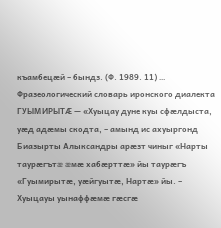къамбецæй – бындз. (Ф. 1989. 11) … Фразеологический словарь иронского диалекта
ГУЫМИРЫТÆ — «Хуыцау дуне куы сфæлдыста, уæд адæмы скодта, – амынд ис ахуыргонд Биазырты Алыксандры арæзт чиныг «Нарты таурæгътæ æмæ хабæрттæ» йы таурæгъ «Гуымирытæ, уæйгуытæ, Нартæ» йы. – Хуыцауы уынаффæмæ гæсгæ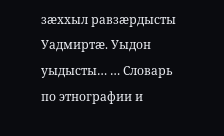зæххыл равзæрдысты Уадмиртæ. Уыдон уыдысты… … Словарь по этнографии и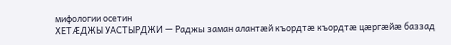мифологии осетин
ХЕТÆДЖЫ УАСТЫРДЖИ — Раджы заман алантæй къордтæ къордтæ цæргæйæ баззад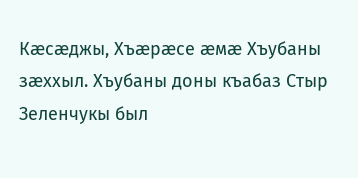Кæсæджы, Хъæрæсе æмæ Хъубаны зæххыл. Хъубаны доны къабаз Стыр Зеленчукы был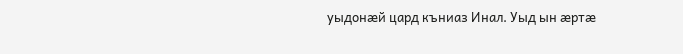уыдонæй цард къниаз Инал. Уыд ын æртæ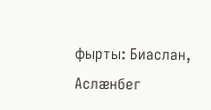фырты: Биаслан, Аслæнбег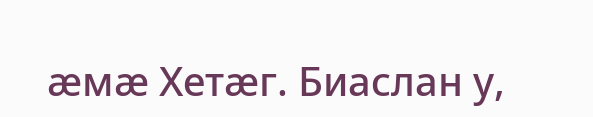æмæ Хетæг. Биаслан у,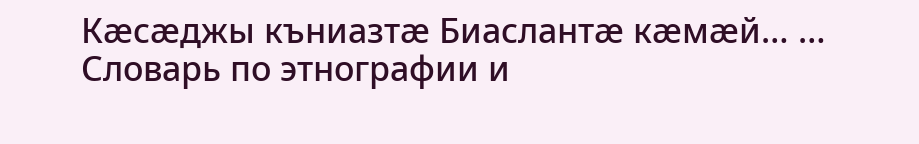Кæсæджы къниазтæ Биаслантæ кæмæй… … Словарь по этнографии и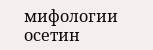мифологии осетин